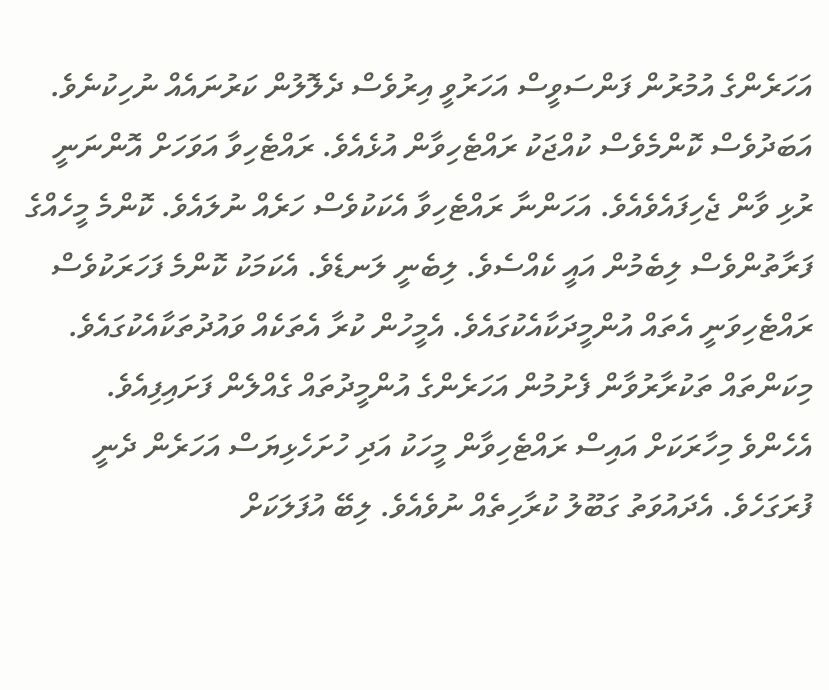އަހަރެންގެ އުމުރުން ފަންސަވީސް އަހަރުވީ އިރުވެސް ދެލޮލުން ކަރުނައެއް ނުހިކުނެވެ. އަބަދުވެސް ކޮންމެވެސް ކުއްޖަކު ރައްޓެހިވާން އުޅެއެވެ. ރައްޓެހިވާ އަވަހަށް އޮންނަނީ ރުޅި ވާން ޖެހިފައެވެއެވެ. އަހަންނާ ރައްޓެހިވާ އެކަކުވެސް ހަރެއް ނުލައެވެ. ކޮންމެ މީހެއްގެ ފަރާތުންވެސް ލިބެމުން އައީ ކެއްސެވެ. ލިބެނީ ލަނޑެވެ. އެކަމަކު ކޮންމެ ފަހަރަކުވެސް ރައްޓެހިވަނީ އެތައް އުންމީދަކާއެކުގައެވެ. އެމީހުން ކުރާ އެތަކެއް ވައުދުތަކާއެކުގައެވެ.
މިކަންތައް ތަކުރާރުވާން ފެށުމުން އަހަރެންގެ އުންމީދުތައް ގެއްލެން ފަށައިފިއެވެ. އެހެންވެ މިހާރަކަށް އައިސް ރައްޓެހިވާން މީހަކު އަދި ހުށަހެޅިޔަސް އަހަރެން ދެނީ ފުރަގަހެވެ. އެދައުވަތު ގަބޫލު ކުރާހިތެއް ނުވެއެވެ. ލިބޭ އުފަލަކަށް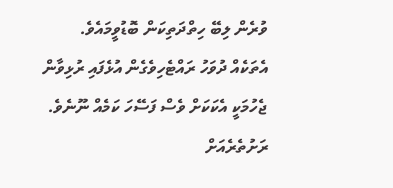ވުރެން ލިބޭ ހިތްދަތިކަން ބޮޑުވީމައެވެ.
އެތަކެއް ދުވަހު ރައްޓެހިވެގެން އުޅެފައި ރުޅިވާން ޖެހުމަކީ އެކަކަށް ވެސް ފަސޭހަ ކަމެއް ނޫނެވެ. ރަށުތެރެއަށް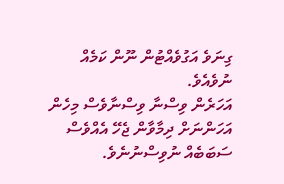ގިނަވެ އަގުވެއްޓުން ނޫން ކަމެއް ނުވެއެވެ.
އަހަރެން ވިސްނާ ވިސްނާވެސް މިހެން އަހަންނަށް ދިމާވާން ޖެހޭ އެއްވެސް ސަބަބެއް ނުވިސްނުނެވެ.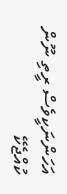އަހަންނަކީވެސް ރީތި ނޫން ކުއްޖެކޭ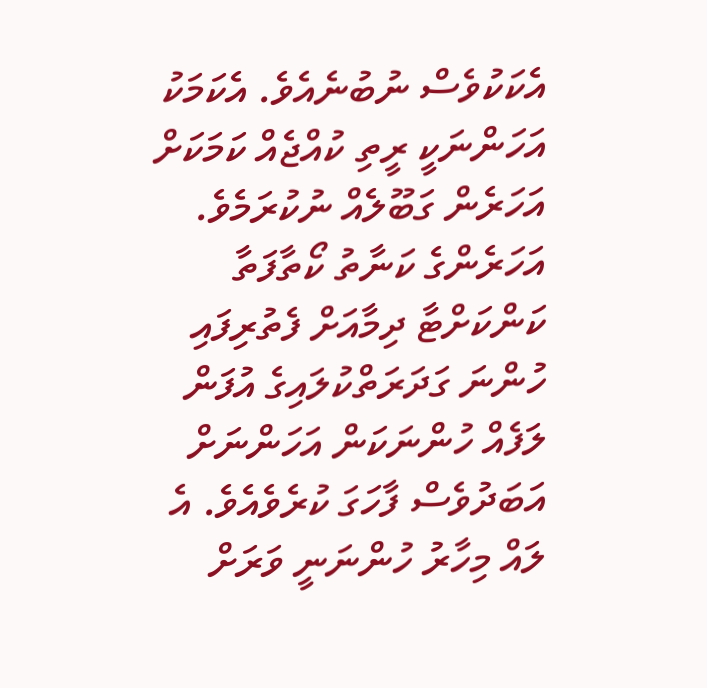އެކަކުވެސް ނުބުނެއެވެ. އެކަމަކު އަހަންނަކީ ރީތި ކުއްޖެއް ކަމަކަށް އަހަރެން ގަބޫލެއް ނުކުރަމެވެ. އަހަރެންގެ ކަނާތު ކޯތާފަތާ ކަންކަށްޓާ ދިމާއަށް ފެތުރިފައި ހުންނަ ގަދަރަތްކުލައިގެ އުފަން ލަފެއް ހުންނަކަން އަހަންނަށް އަބަދުވެސް ފާހަގަ ކުރެވެއެވެ. އެ ލައް މިހާރު ހުންނަނީ ވަރަށް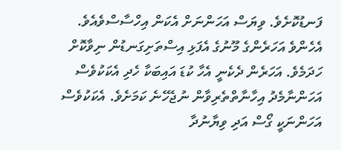ފަނޑުކޮށެވެ. ވިޔަސް އަހަންނަށް އެކަން އިހްސާސްވެއެވެ. އެހެންވެ އަހަރެންގެ މޫނުގެ އެފަޅި އިސްތަށިގަނޑުން ނިވާކޮށް ހަދަމެވެ. އަހަރެން ދެކެނީ އެހާ ކުޑަ އައިބަކާ ހެދި އެކަކުވެސް އަހަންނާމެދު އިހާނާތްތެރިވާން ނުޖެހޭނެ ކަމަށެވެ. އެކަކުވެސް އަހަންނަކީ ގޯސް އަދި ވިޔާނުދާ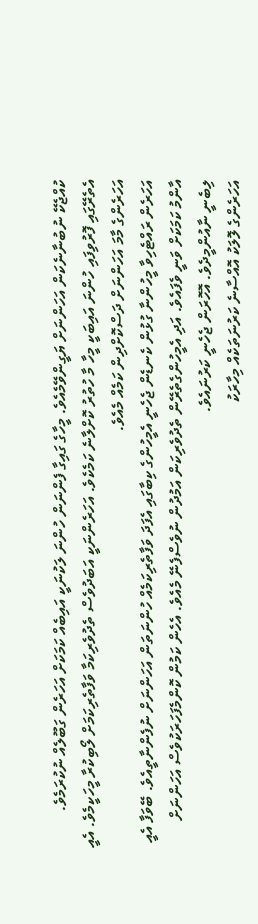ކުއްޖެކޭ ނުބުނާނެކަން އަހަންނަށް ޔަގީންވޭމެއެވެ. މީހާގެ ގައިގާ ފެންނަން ހުންނަ ލަކުނަކީ އައިބެއް ކަމަކަށް އަހަރެން ގަބޫލެއް ނުކުރަމެވެ. އެތެރޭގައި ފޮރުވިފައި ހުންނަ އައިބަކީ މީހާ މާ ހުތުރު ކޮށްލާނެ ކަމެކެވެ. އަހަރެންނަކީ އަބަދުވެސް ތެދުވެރިކަމާ ވަފާތެރިކަމަށް ލޯބިކުރާ މީހަކީމެވެ. އެއީ އަހަރެންގެ މާމަ އަހަންނަށް ދަސްކޮށްދިން ކަމެއް މެއެވެ.
އަހަރެން ރައްޓެހިވާ މީހުންނާ ގުޅުން ކެނޑެން ޖެހެނީ އެމީހުންގެ ކިބާގައި އެފަދަ ވަފާތެރިކަމެއް ހުންނަތަން އަހަންނަށް ނުފެންނާތީއެވެ. ބޭވަފާ އެއީ އާންމު ކަމަކަށް ވަނީ ވެފައެވެ. އަދި އެމީހުންގެތެރޭން ތެދުވެރިކަން އަމުދުން ނުވެސްފެނޭ މެއެވެ. އެހެން ކަމުން ކޮންމެފަހަރަކުވެސް އަހަންނަށް ލިބެނީ ނާއުންމީދެވެ. އޮހޮރަން ޖެހެނީ ކަރުނައެވެ.
އަހަރެންގެ ލޮލަކު އޮއްސާނެ ކަރުނަތަކެއް މިހާރަކު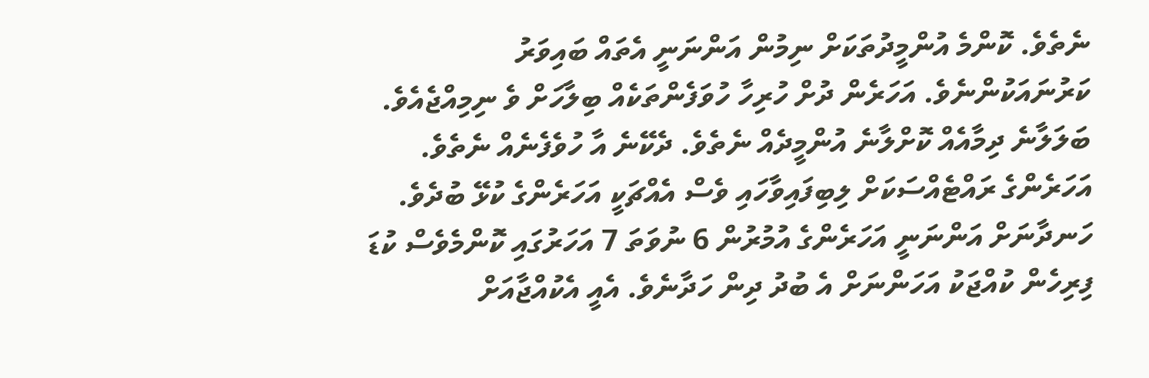ނެތެވެ. ކޮންމެ އުންމީދުތަކަށް ނިމުން އަންނަނީ އެތައް ބައިވަރު ކަރުނައަކުންނެވެ. އަހަރެން ދުށް ހުރިހާ ހުވަފެންތަކެއް ބިލާހަށް ވެ ނިމިއްޖެއެވެ. ބަލަލާނެ ދިމާއެއް ކޮށްލާނެ އުންމީދެއް ނެތެވެ. ދެކޭނެ އާ ހުވެފެނެއް ނެތެވެ. އަހަރެންގެ ރައްޓެއްސަކަށް ލިބިފައިވާހައި ވެސް އެއްޗަކީ އަހަރެންގެ ކުޅޭ ބުދެވެ.
ހަނދާނަށް އަންނަނީ އަހަރެންގެ އުމުރުން 6 ނުވަތަ 7 އަހަރުގައި ކޮންމެވެސް ކުޑަ ފިރިހެން ކުއްޖަކު އަހަންނަށް އެ ބުދު ދިން ހަދާނެވެ. އެއީ އެކުއްޖާއަށް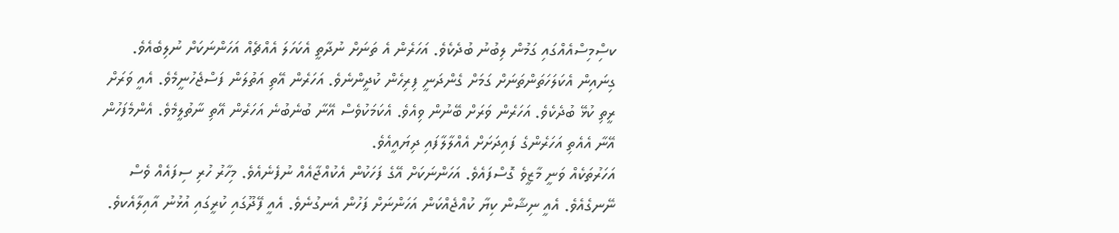ކސިްމިސްއެއްގައި ގަމުން ލިބުނު ބުދެކެވެ. އަހަރެން އެ ތަނަށް ނުދާތީ އެކަހަލަ އެއްޗެއް އަހަންނަކަށް ނުލިބެއެވެ. ގިނައިން އެކަލަހަތަންތަނަށް ގަމަށް ގެންދަނީ ފިރިހެން ކުދީންނެވެ. އަހަރެން އޭތި އަތުލަން ފަސްޖެހުނީމެވެ. އެއީ ވަރަށް ރީތި ކުޅޭ ބުދެކެވެ. އަހަރެން ވަރަށް ބޭނުން ވިއެވެ. އެކަމަކުވެސް އޭނާ ބުނެބުނެ އަހަރެން އޭތި ނާތުލީމެވެ. އެންމެފަހުން އޭނާ އެއެތި އަހަރެންގެ ފައިދަށަށް އެއްލާލާފައި ދިޔައީއެވެ.
އަހަރުތަކެއް ވަނީ މާޒީވެ ގޮސްފައެވެ. އަހަންނަކަށް އޭގެ ފަހަކުން އެކުއްޖާއެއް ނުފެނެއެވެ. މިހާރު ހުރި ސިފައެއް ވެސް ނޭނގެއެވެ. އެއީ ނިޝާން ކިޔާ ކުއްޖެއްކަން އަހަންނަށް ފަހުން އެނގުނެވެ. އެއީ ފޭދޫގައި ކުރީގައި އުޅުނު އާއިލާއެކވެ.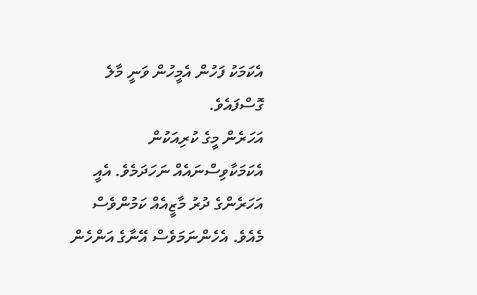އެކަމަކު ފަހުން އެމީހުން ވަނީ މާލެ ގޮސްފައެވެ.
އަހަރެން މީގެ ކުރިއަކުން އެކަމަކާވިސްނައެއް ނަހަދަމެވެ. އެއީ އަހަރެންގެ ދުރު މާޒީއެއް ކަމުންވެސް މެއެވެ. އެހެންނަމަވެސް އޭނާގެ އަންހެން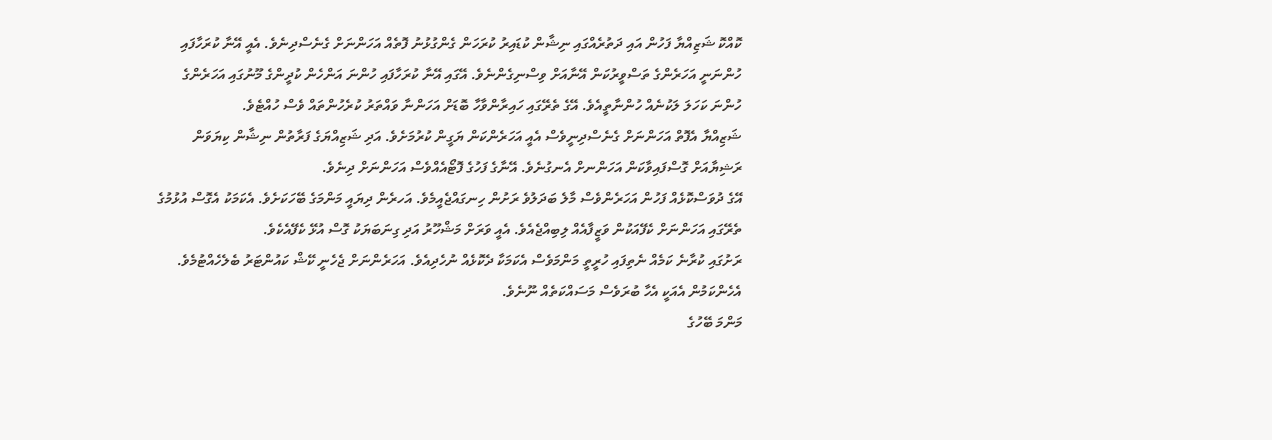ކޮއްކޮ ޝަޒިއްޔާ ފަހުން އައި ދަތުރެއްގައި ނިޝާން ކުޑައިރު ކުރަހަން ގެންގުޅުނު ފޮތެއް އަހަންނަށް ގެނެސްދިނެވެ. އެއީ އޭނާ ކުރަހާފައި ހުންނަނީ އަހަރެންގެ ތަސްވީރުކަން އޭނާއަށް ވިސްނިގެންނެވެ. އޭގައި އޭނާ ކުރަހާފައި ހުންނަ އަންހެން ކުދީންގެ މޫނުގައި އަހަރެންގެ ހުންނަ ކަހަލަ ލަކުނެއް ހުންނާތީއެވެ. އޭގެ ތެރޭގައި ހައިރާންވާހާ ބޮޑަށް އަހަންނާ ވައްތަރު ކުރެހުންތައް ވެސް ހުއްޓެވެ.
ޝަޒިއްޔާ އެފޮތް އަހަންނަށް ގެނެސްދިނީވެސް އެއީ އަހަރެންކަން ޔަގީން ކުރުމަށެވެ. އަދި ޝަޒިއްޔަގެ ފަރާތުން ނިޝާން ކިޔަވަން ރަޝިޔާއަށް ގޮސްފައިވާކަން އަހަންނށް އެނގުނެވެ. އޭނާގެ ފަހުގެ ފޮޓޯއެއްވެސް އަހަންނަށް ދިނެވެ.
އޭގެ ދުވަސްކޮޅެއް ފަހުން އަހަރެންވެސް މާލެ ބަދަލުވެ ރަށުން ހިނގައްޖެއީމެވެ. އަހރެން ދިޔައީ މަންމަގެ ބޭހަކަށެވެ. އެކަމަކު އެގޮސް އުޅުމުގެ ތެރޭގައި އަހަންނަށް ކެފޭއަކުން ވަޒީފާއެއް ލިބިއްޖެއެވެ. އެއީ ވަރަށް މަޝްހޫރު އަދި ގިނަބަޔަކު ގޮސް އުޅޭ ކެފޭއެކެވެ.
ރަށުގައި ކުރާނެ ކަމެއް ނެތިފައި ހުރީތީ މަންމަވެސް އެކަމަކާ ދެކޮޅެއް ނުހެދިއެވެ. އަހަރެންނަށް ޖެހެނީ ކޭޝް ކައުންޓަރު ބެލެހެއްޓުމެވެ. އެހެންކަމުން އެއަކީ އެހާ ބުރަވެސް މަސައްކަތެއް ނޫނެވެ.
މަންމަ ބޭހުގެ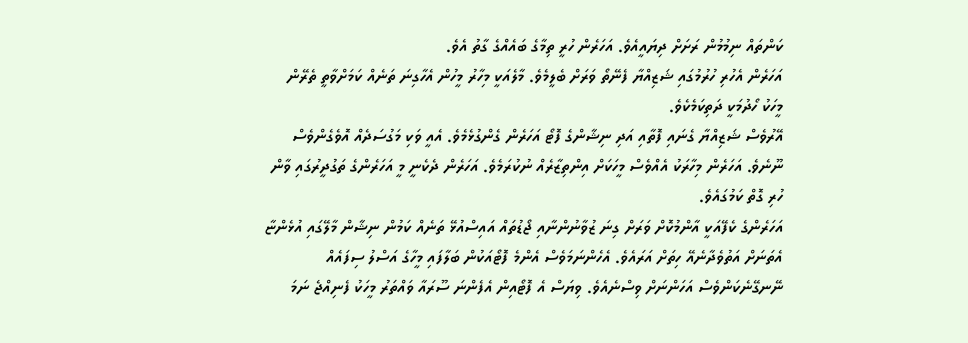ކަންތައް ނިމުމުން ރަށަށް ދިޔައީއެވެ. އަހަރެން ހުރީ ތިމާގެ ބައެއްގެ ގާތު އެވެ.
އަހަރެން އެހުރި ހުރުމުގައި ޝަޒިއްޔާ ފެނޭތޯ ވަރަށް ބެލީމެވެ. މާލެއަކީ މިހާރު މީހުން އެހާގިނަ ތަނެއް ކަމަށްވާތީ ތެރޭން މީހަކު ހޯދުމަކީ ދަތިކަމެކެވެ.
އޭރުވެސް ޝަޒިއްޔާ ގެނައި ފޮތާއި އަދި ނިޝާންގެ ފޮޓޯ އަހަރެން ގެންގުޅެމެވެ. އެއީ ވަކި މަގުސަދެއް އޮވެގެންވެސް ނޫނެވެ. އަހަރެން މިހާރަކު އެއްވެސް މީހަކަށް އިންތިޒާރެއް ނުކުރަމެވެ. އަހަރެން ދެކެނީ މީ އަހަރެންގެ ތަގުދީރުގައި ވާން ހުރި ގޮތް ކަމުގައެވެ.
އަހަރެންގެ ކެފޭއަކީ އާންމުކޮށް ވަރަށް ގިނަ ޒުވާނުންނާއި ޖޯޑުތައް އައިސްއުޅޭ ތަނެއް ކަމުން ނިޝާން މާލޭގައި އުޅެންޏާ އެތަނަށް އަތުވެދާނެއޭ ހިތަށް އަރައެވެ. އެހެންނަމަވެސް އެންމެ ފޮޓޯއަކުން ބަލާފައި މީހާގެ އަސްލު ސިފައެއް ނޭނގޭނެކަންވެސް އަހަންނަށް ވިސްނެއެވެ. ވިޔަސް އެ ފޮޓޯއިން އެފެންނަ ސޫރައާ ވައްތަރު މީހަކު ފެނިއްޖެ ނަމަ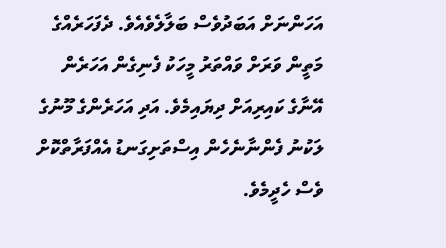އަހަންނަށް އަބަދުވެސް ބަލާލެވެއެވެ. ދެފަހަރެއްގެ މަތީން ވަރަށް ވައްތަރު މީހަކު ފެނިގެން އަހަރެން އޭނާގެ ކައިރިއަށް ދިޔައިމެވެ. އަދި އަހަރެންގެ މޫނުގެ ލަކުނު ފެންނާނެހެން އިސްތަށިގަނޑު އެއްފަރާތްކޮށް ވެސް ހެދީމެވެ.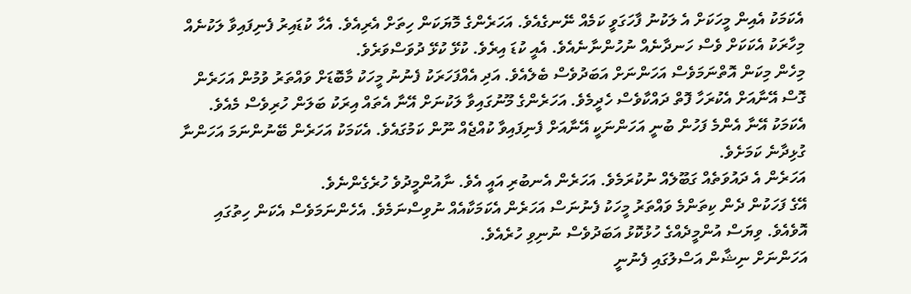އެކަމަކު އެއިން މީހަކަށް އެ ލަކުނު ފާހަގަވީ ކަމެއް ނޭނގެއެވެ. އަހަރެންގެ މޮޔަކަން ހިތަށް އެރިއެވެ. އެހާ ކުޑައިރު ފެނިފައިވާ ލަކުނެއް މިހާރަކު އެކަކަށް ވެސް ހަނދާނެއް ނުހުންނާނެއެވެ. އެއީ ކުޑަ އިރެވެ. ކުޅޭ ކުޅޭ ދުވަސްވަރެވެ.
މިހެން މިކަން އޮތްނަމަވެސް އަހަންނަށް އަބަދުވެސް ބެލެއެވެ. އަދި އެއްފަހަރަކު ފެނުނު މީހަކު މާބޮޑަށް ވައްތަރު ވުމުން އަހަރެން ގޮސް އޭނާއަށް އެކުރަހާ ފޮތް ދައްކާވެސް ހެދީމެވެ. އަހަރެންގެ މޫނުގައިވާ ލަކުނަށް އޭނާ އެތައް އިރަކު ބަލަން ހުރިވެސް މެއެވެ. އެކަމަކު އޭނާ އެންމެ ފަހުން ބުނީ އަހަންނަކީ އޭނާއަށް ފެނިފައިވާ ކުއްޖެއް ނޫން ކަމުގައެވެ. އެކަމަކު އަހަރެން ބޭނުންނަމަ އަހަންނާ ގުޅިދާނެ ކަމަށެވެ.
އަހަރެން އެ ދައުވަތެއް ގަބޫލެއް ނުކުރަމެވެ. އަހަރެން އެނބުރި އައީ އެވެ. ނާއުންމީދުވެ ހުރެގެންނެވެ.
އޭގެ ފަހަކުން ދެން ކިތަންމެ ވައްތަރު މީހަކު ފެނުނަސް އަހަރެން އެކަމަކާއެއް ނުވިސްނަމެވެ. އެހެންނަމަވެސް އެކަން ހިތުގައި އޮވެއެވެ. ވިޔަސް އުންމީދެއްގެ ހުޅުކޮޅު އަބަދުވެސް ނުނިވި ހުރެއެވެ.
އަހަންނަށް ނިޝާން އަސްލުގައި ފެނުނީ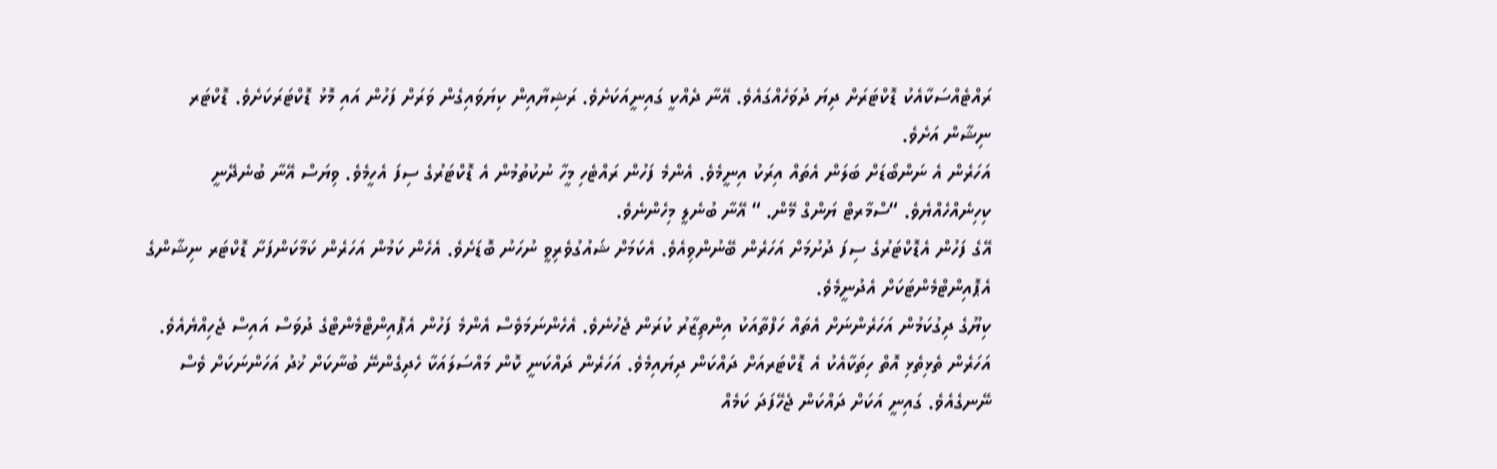ރައްޓެއްސަކާއެކު ޑޮކްޓަރަށް ދިޔަ ދުވަހެއްގައެވެ. އޭނާ ދެއްކީ ގައިނީއަކަށެވެ. ރަޝިޔާއިން ކިޔަވައިގެން ވަރަށް ފަހުން އައި މޮޅު ޑޮކްޓަރަކަށެވެ. ޑޮކްޓަރ ނިޝާން އަށެވެ.
އަހަރެން އެ ނަންބޯޑަށް ބަލަން އެތައް އިރަކު އިނީމެވެ. އެންމެ ފަހުން ރައްޓެހި މީހާ ނުކުތުމުން އެ ޑޮކްޓަރުގެ ސިފަ އެހީމެވެ. ވިޔަސް އޭނާ ބުނެދޭނީ ކިހިނެއްހެއްޔެވެ. “ސްމާރޓް ޔަންގް މޭން. “ އޭނާ ބުނެލީ މިހެންނެވެ.
އޭގެ ފަހުން އެޑޮކްޓަރުގެ ސިފަ ދުށުމަށް އަހަރެން ބޭނުންވިއެވެ. އެކަމަށް ޝައުގުވެރިވީ ނުހަނު ބޮޑަށެވެ. އެހެން ކަމުން އަހަރެން ކަމާކަންފަށާ ޑޮކްޓަރ ނިޝާންގެ އެޕޮއިންޓްމެންޓަކަށް އެދުނީމެވެ.
ކިޔޫގެ ދިގުކަމުން އަހަރެންނަށް އެތައް ހަފްތާއަކު އިންތިޒާރު ކުރަން ޖެހުނެވެ. އެހެންނަމަވެސް އެންމެ ފަހުން އެޕޮއިންޓްމެންޓްގެ ދުވަސް އައިސް ޖެހިއްޔެއެވެ.
އަހަރެން ތެޅިތެޅި އޮތް ހިތަކާއެކު އެ ޑޮކްޓަރއަށް ދައްކަން ދިޔައިމެވެ. އަހަރެން ދައްކަނީ ކޮން މައްސަލައަކާ ހެދިގެންނޭ ބުނާކަށް ޚުދު އަހަންނަކަށް ވެސް ނޭނގެއެވެ. ގައިނީ އަކަށް ދައްކަން ޖެހޭފަދަ ކަމެއް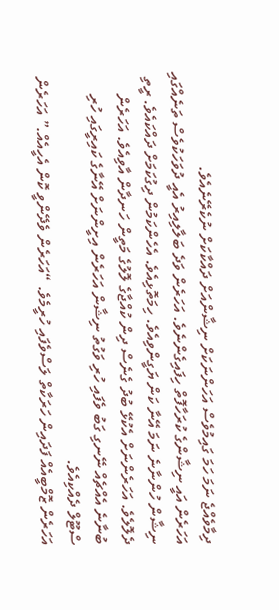ދިމާވެއްޖެ ނަމަ ހަމަ ގައިމުވެސް އަހަންނަކަށް ނިޝާންއަށް ދައްކާކަށް ނުކެރޭނެއެވެ.
އަހަރެން އައީ ނިޝާންގެ ކުރަހާފޮތް ހިފައިގެންނެވެ. އަހަރެން ވަދެ ބަލާލިއިރު އެއީ ދުވަހަކުވެސް ތަނެއްގައި ނިޝާން ހުންނާނެ ނަމަ އޭނާ ކަން ޔަގީންވިއެވެ. ހިމަތޮޅިއެވެ. އެހެންކަމުން ދިގުކަމަށް ދައްކައެވެ. ރީތި ދެލޮލެވެ. އަހަރެންނަށް އެކުޅޭ ބުދު ގެނެސް ދިން ކުއްޖާގެ ލޮލުގެ މަތީން ހަނދާން އާވިއެވެ. އަހަރެން ބުނާނެ އެއްޗެއް ނޭނގި ގަބު ވެފައި ހުރި ވަގުތު ނިޝާން އަހަރެން އިށީންނަށް އޭނާގެ ކައިރީގައި ހުރި ސްޓޫލް ދެއްކިއެވެ.
އަހަރެން ޒޮމްބީއެއް ފަދައިން ހަރަކާތް ލަސްވެފައި ހުރީމެވެ. “އަހަރެން ވެދޭންވީ ކޮން އެހީއެއް.” އަހަރެން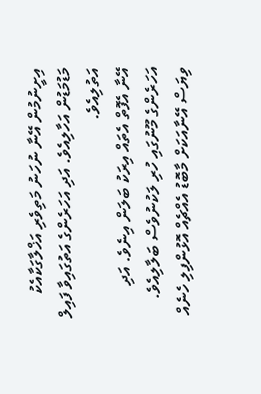އިށީނުމުން އޭނާ ނުހަނު މަތިވެރި އަޚްލާގަކާއެކު މަޑުމަޑުން އަހާލިއެވެ. އަދި އަހަރެންގެ އަތުގައިވާ ފައިލް އަތުލިއެވެ.
އޭނާ އެފޮތް އެތައް އިރަކު ބަލަން އިނެވެ. އަދި އަހަރެންގެ މޫނުގައި ހުރި ލަކުނުވެސް ބަލާލިއެވެ. ވިޔަސް އޭނާއަކަށް މާބޮޑު އެއްޗެއް އޮޅުންފިލި ހެނެއް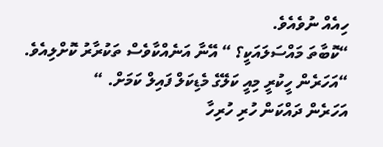ހިއެއް ނުވެއެވެ.
“ކޮބާތަ މައްސަލައަކީ؟ “ އޭނާ އަނެއްކާވެސް ތަކުރާރު ކޮށްލިއެވެ. “އަހަރެން ހީކުރީ މިއީ ކަލޭގެ މެޑިކަލް ފައިލް ކަމަށް. “
އަހަރެން ދައްކަން ހުރި ހުރިހާ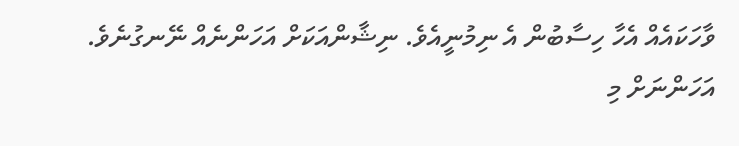ވާހަކައެއް އެހާ ހިސާބުން އެ ނިމުނީއެވެ. ނިޝާންއަކަށް އަހަންނެއް ނޭނގުނެވެ. އަހަންނަށް މި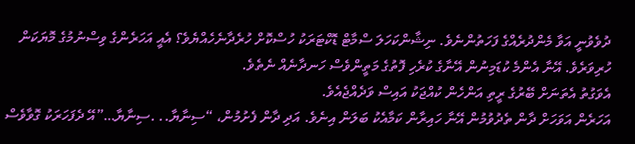ދުވެވުނީ އަވާ މެންދުރެއްގެ ފަހަތުންނެވެ. ނިޝާންކަހަލަ ސްމާޓް ޑޮކްޓަރަކު ހުސްކޮށް ހުރެދާނެހެއްޔެވެ؟ އެއީ އަހަރެންގެ ވިސްނުމުގެ މޮޔަކަން ހުރިވަރެވެ. އޭނާ އެންމެ ކުޑަމިނުން އޭނާގެ ކުރެހި ފޮތުގެ މަތީންވެސް ހަނދާނެއް ނެތެވެ.
އެވަގުތު އެތަނަށް ބޭރުގެ ރީތި އަންހެން ކުއްޖަކު އައިސް ވަދެއްޖެއެވެ.
އަހަރެން އަވަހަށް ދާން ތެދުވުމުން އޭނާ ހައިރާން ކަމާއެކު ބަލަން އިނެވެ. އަދި ދާން ފެށުމުން، “ސިނާޔާ.. .ސިނާޔާ…”އޭ ދެފަހަރަކު ގޮވާވެސް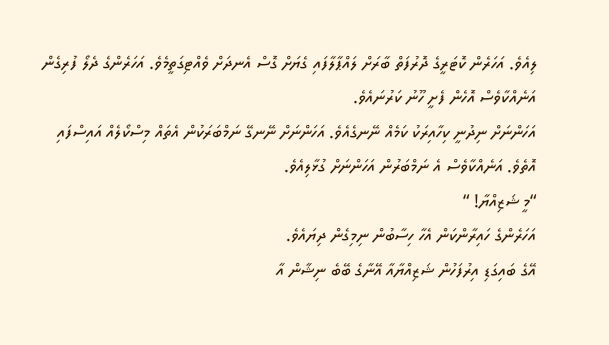ލިއެވެ. އަހަރެން ކޮޓަރީގެ ދޮރުފަތް ބާރަށް ލައްޕާލާފައި ގެޔަށް ގޮސް އެނދަށް ވެއްޓިގަތީމެވެ. އަހަރެންގެ ދެލޯ ފުރިގެން އަނެއްކާވެސް އޮހެން ފެށީ ހޫނު ކަރުނައެވެ.
އަހަންނަށް ނިދުނީ ކިހާއިރަކު ކަމެއް ނޭނގެއެވެ. އަހަންނަށް ނޭނގޭ ނަމްބަރަކުން އެތައް މިސްކޯލެއް އައިސްފައި އޮތެވެ. އަނެއްކާވެސް އެ ނަމްބަރުން އަހަންނަށް ގުޅާލިއެވެ.
“މީ ޝަޒިއްޔާ! “
އަހަރެންގެ ހައިރާންކަން އެހާ ހިސާބުން ނިމިގެން ދިޔައެވެ.
އޭގެ ބައިގަޑި އިރުފަހުން ޝަޒިއްޔާއާ އޭނާގެ ބޭބެ ނިޝާން އާ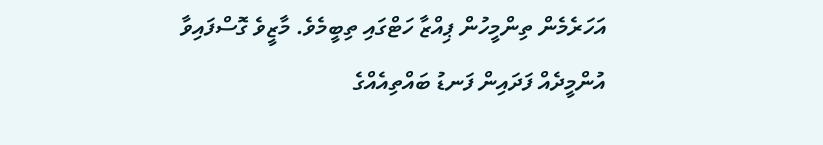އަހަރެމެން ތިންމީހުން ޕިއްޒާ ހަޓްގައި ތިބީމެވެ. މާޒީވެ ގޮސްފައިވާ އުންމީދެއް ފަދައިން ފަނޑު ބައްތިއެއްގެ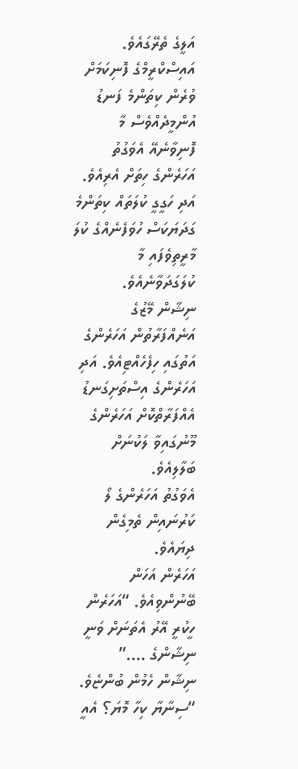އަލީގެ ތެރޭގައެވެ. އައިސްކްރީމްގެ ފޮނިކަމަށް ވުރެން ކިތަންމެ ފަނޑު އުންމީދެއްވެސް މާ ފޮނިވާނެއޭ އެވަގުތު އަހަރެންގެ ހިތަށް އެރިއެވެ. އަދި ހަގީގީ ކުލަތައް ކިތަންމެ ގަދަޔަކަސް ހުވަފެނެއްގެ ކުލަ މާރީތިވެފައި މާ ކުލަގަދަވާނެއެވެ.
ނިޝާން މޭޒުގެ އަނެއްފަރާތުން އަހަރެންގެ އަތުގައި ހިފެހެއްޓިއެވެ. އަދި އަހަރެންގެ އިސްތަށިގަނޑު އެއްފަރާތްކޮށް އަހަރެންގެ މޫނުގައިވާ ލަކުނަށް ބަލާލިއެވެ.
އެވަގުތު އަހަރެންގެ ލޯ ކަރުނައިން ތެމިގެން ދިޔައެވެ.
އަހަރެން އަހަން ބޭނުންވިއެވެ. “އަހަރެން ހީކުރީ އޭރު އެތަނަށް ވަނީ ނިޝާންގެ ….”
ނިޝާން ހެމުން ބުންޏެވެ. “ސިނާޔާ ކިހާ މޮޔަ؟ އެއީ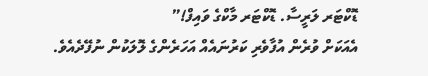ޑޮކްޓަރ ލަރީސާ. ޑޮކްޓަރ މާކްގެ ވައިފް!”
އެއަކަށް ވުރެން އުފާވެރި ކަރުނައެއް އަހަރެންގެ ލޮލަކުން ނުފޭދެއެވެ.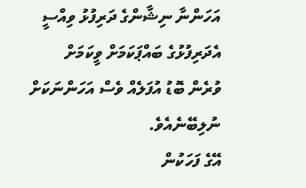އަހަންނާ ނިޝާންގެ ދަރިފުޅު ވިއްސީ އެދަރިފުޅުގެ ބައްޕަކަމަށް ވީކަމަށް ވުރެން ބޮޑު އުފަލެއް ވެސް އަހަންނަކަށް ނުލިބޭނެއެވެ.
އޭގެ ފަހަކުން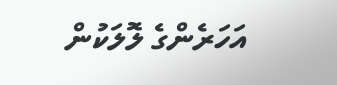އަހަރެންގެ ލޮލަކުން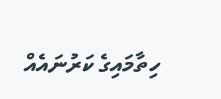ހިތާމައިގެ ކަރުނައެއް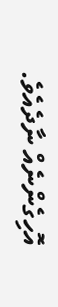އޮހިގެންނެއް ނާދެއެވެ.